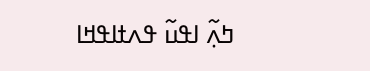ߤߍ߲߬ ߊߟߎ߬ ߟߍߙߊߟߞߊ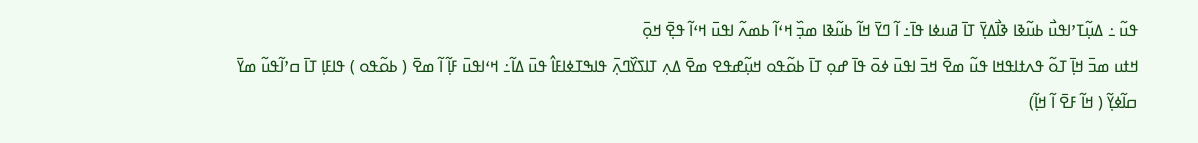ߟߎ߬ ߸ ߡߎ߲߬ߠߴߊߟߎ߯ ߕߎ߬ߢߊ ߢߊ߯ߡߌ߲߫ ߠߊ߫ ߥߎߦߊ ߟߊ߫߸ ߊ߬ ߣߌ߫ ߞߊ߬ ߕߎ߬ߢߊ ߘߏ߲߰ ߞߵߊ߬ ߕߘߍ߬ ߊߟߎ߫ ߞߵߊ߬ ߟߐ߲߫ ߞߋ߲߫
ߞߙߎ ߘߏ߫ ߞߊ߲߫ ߠߋ߬ ߟߍߙߊߟߞߊ ߟߎ߬ ߘߐ߫ ߞߏ߫ ߊߟߎ߫ ߦߋ߫ ߟߊ߫ ߝߋ߲ ߠߊ߫ ߕߋ߬ߟߋ ߞߎ߲߬ߝߟߐ ߘߐ߫ ߡߍ߲ ߠߊߖߌ߰ߣߍ߲߫ ߟߊߒߠߦߊߓߊ߮ ߟߎ߫ ߡߊ߬߸ ߞߵߊߟߎ߫ ߓߊ߲߬ ߊ߬ ߘߐ߫ ( ߕߋ߬ߟߋ ) ߟߊߓߊ߲ ߠߊ߫ ߛߴߊ߬ߟߎ߬ ߘߌ߫ ߛߊ߬ߦߌ߲߬ ( ߞߊ߬ ߓߐ߫ ߊ߬ ߞߊ߲߬)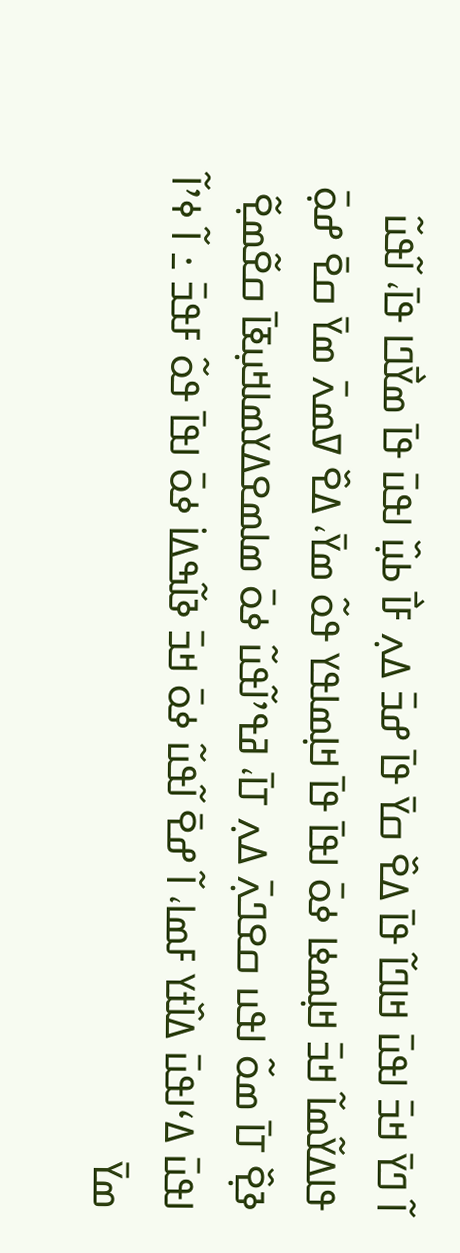ߊ߬ ߣߌ߫ ߞߏ߫ ߊߟߎ߫ ߞߊߣߊ߬ ߟߊ߫ ߡߐ߰ ߛߌ߫ ߟߊ߫ ߝߏ߫ ߡߍ߲ ߓߊ߯ ߕߎ߲߰ ߊߟߎ߫ ߟߊ߫ ߘߌ߯ߣߊ ߟߊ߫، ߊ߬ߟߎ߬ ߟߊߡߌ߬ߘߊ߬ ߞߏ߫ ߞߊ߲ߘߦߊ ߦߋ߫ ߊߟߊ߫ ߟߊ߫ ߞߊ߲ߘߊߟߌ ߟߋ߬ ߘߌ߫، ߡߐ߰ ߜߘߍ߫ ߘߌ߫ ߛߐ߫ ߝߋ߲߫ ߢߐ߲߰ ߠߊ߫ ߘߋ߬ ߊߟߎ ߛߐߣߍ߲߫ ߡߍ߲ ߠߊ߫، ߥߟߴߊ߬ߟߎ߬ ߦߋ߫ ߘߊߘߐߡߌߘߊߞߎ߲ߧߊ߫ ߛߐ߬ߘߐ߲߬ ߊߟߎ߫ ߡߵߊߟߎ߫ ߡߊ߰ߙߌ ߓߘߊ، ߊ߬ ߝߐ߫ ߊ߬ߟߎ߬ ߦߋ߫ ߞߏ߫ ߢߊ߬ߒߡߊ߭ ߦߋ߫ ߊߟߊ߫ ߟߋ߬ ߓߟߏ߫ ߸ ߊ߬ ߦߴߊ߬ ߘߌ߫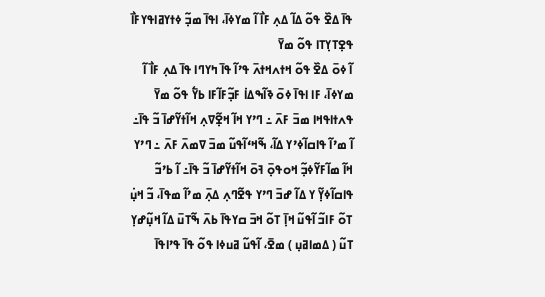ߟߊ߫ ߡߐ߰ ߟߋ߬ ߡߊ߬ ߡߍ߲ ߓߊ߯ ߊ߬ ߘߌߦߊ߫، ߊߟߊ߫ ߘߏ߲߬ ߦߙߌߥߊߟߌߓߊ߯ ߟߐ߲ߠߌ߲ߠߊ ߟߋ߬ ߘߌ߫
ߊ߬ ߦߋ߫ ߡߐ߰ ߟߋ߬ ߞߙߍߞߙߍ߫ ߟߴߊ߬ ߟߊ߫ ߤߌߣߊ ߟߊ߫ ߡߍ߲ ߓߊ߯ ߊ߬ ߘߌߦߊ߫، ߓߊ ߊߟߊ߫ ߦߋ߫ ߢߊ߬ߒߡߊ߭ ߓߏ߲߬ߓߊ߬ߓߊ ߕߌ߱ ߟߋ߬ ߘߌ߫
ߟߍߙߊߟߞߊ ߘߏ߫ ߓߍ߫ ߸ ߣߴߌ ߞߊ߬ ߞߐ߲߬ߜߍ߲ ߞߊ߬ߙߌ߬ߝߊ߫ ߏ߬ ߟߊ߫߸ ߊ߬ ߘߴߊ߬ ߟߊߛߊ߬ߦߴߌ ߡߊ߬، ߒ߬ߞߵߊ߬ߟߎ߬ ߘߏ߫ ߜߘߍ߫ ߓߍ߫ ߸ ߣߴߌ ߞߊ߬ ߘߊ߬ߓߌ߬ߦߏ߲߬ ߞߋߟߋ߲߫ ߔߋ߫ ߞߊ߬ߙߌ߬ߝߊ߫ ߏ߬ ߟߊ߫߸ ߊ߬ ߕߴߏ߬ ߟߊߛߊ߬ߦߌ߲߬ ߌ ߡߊ߬ ߝߏ߫ ߣߴߌ ߟߐ߬ߣߍ߲ ߡߍ߲߫ ߘߴߊ߬ ߘߟߊ߫، ߏ߬ ߞߎ߲߭ ߠߋ߬ ߓߊߏ߬ ߊ߬ߟߎ߬ ߞߊ߲߫ ߠߋ߬ ߞߏ߫ ߛߌߟߊ߫ ߕߍ߫ ߒ߬ߠߎ߫ ߡߊ߬ ߞߎ߲߬ߝߌ߲ ߠߎ߬ ( ߡߘߊߥߎ߲ ) ߘߐ߫، ߊ߬ߟߎ߬ ߥߎߦߊ ߟߋ߬ ߟߊ߫ ߟߴߊߟߊ߫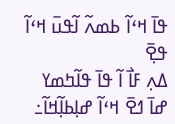ߟߊ߫ ߞߵߊ߬ ߕߘߍ߬ ߊ߬ߟߎ߫ ߞߵߊ߬ ߟߐ߲߫
ߡߍ߲ ߓߊ߯ ߊ߬ ߟߊ߫ ߟߊ߬ߤߘߌ ߝߊ߫ ߗߐ߫ ߞߵߊ߬ ߝߊ߲ߕߊ߲߬ߞߊ߬߸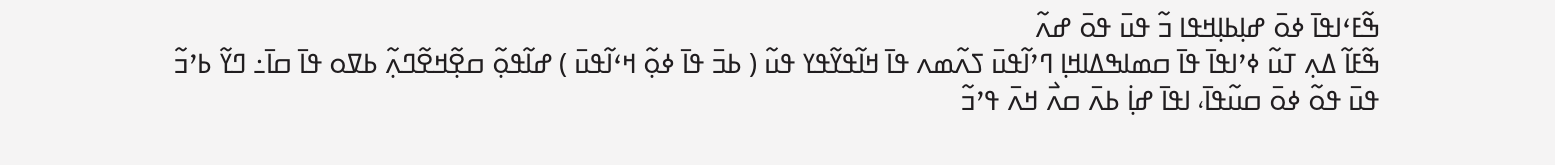ߒ߬ߓߵߊߟߊ߫ ߦߋ߫ ߝߊ߲ߕߊ߲ߞߟߊ ߏ߬ ߟߎ߫ ߟߋ߫ ߝߍ߬
ߒ߬ߓߊ߬ ߡߍ߲ ߠߎ߬ ߦߴߊߟߊ߫ ߟߊ߫ ߛߘߊߒߡߊߞߊ߲ ߣߴߊ߬ߟߎ߫ ߖߍ߬ߘߍ ߟߊ߫ ߞߊ߬ߟߌ߬ߟߌ ߟߎ߬ ( ߕߏ߫ ߟߊ߫ ߦߋ߲߬ ߞߵߊ߬ߟߎ߫ ) ߝߊ߬ߟߋ߲߬ ߛߐ߲߬ߞߐ߬ߣߍ߲߬ ߕߜߋ ߟߊ߫ ߛߊ߫߸ ߣߌ߬ ߕߴߏ߬ ߟߎ߫ ߟߋ߬ ߦߋ߫ ߛߎ߬ߟߊ߫، ߊߟߊ߫ ߝߊ߲߭ ߕߍ߫ ߛߍ߯ ߞߍ߫ ߟߴߏ߬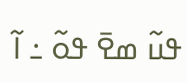ߟߎ߬ ߘߐ߫ ߟߋ߬ ߸ ߊ߬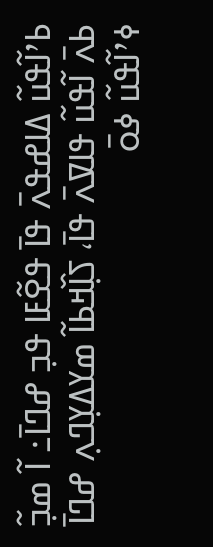ߕߴߊ߬ߟߎ߬ ߡߊߝߟߍ߫ ߟߊ߫ ߟߐ߬ߓߊ ߟߏ߲ ߝߣߊ߫߸ ߊ߬ ߘߏ߲߬ ߕߍ߫ ߊ߬ߟߎ߬ ߟߊߜߍ߫ ߟߊ߫، ߖߊ߲߰ߞߕߊ߬ ߘߌߡߌ߲ߣߍ߲ ߝߣߊ߫ ߦߴߊ߬ߟߎ߬ ߦߋ߫